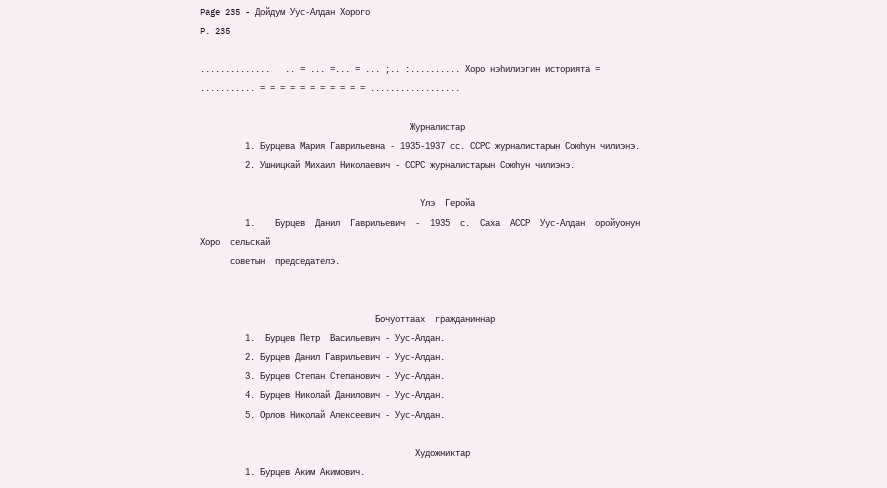Page 235 - Дойдум Уус-Алдан Хорого
P. 235

..............   .. = ... =... = ... ;.. :.......... Хоро нэһилиэгин историята =  ........... = = = = = = = = = = = ..................

                                          Журналистар
         1. Бурцева Мария Гаврильевна - 1935-1937 сс. ССРС журналистарын Союһун чилиэнэ.
         2. Ушницкай Михаил Николаевич - ССРС журналистарын Союһун чилиэнэ.

                                            Үлэ  Геройа
         1.    Бурцев  Данил  Гаврильевич  -  1935  с.  Саха  АССР  Уус-Алдан  оройуонун  Хоро  сельскай
      советын  председателэ.


                                   Бочуоттаах  гражданиннар
         1.  Бурцев Петр  Васильевич - Уус-Алдан.
         2. Бурцев Данил Гаврильевич - Уус-Алдан.
         3. Бурцев Степан Степанович - Уус-Алдан.
         4. Бурцев Николай Данилович - Уус-Алдан.
         5. Орлов Николай Алексеевич - Уус-Алдан.

                                           Художниктар
         1. Бурцев Аким Акимович.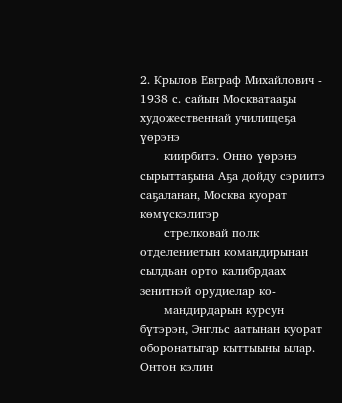2. Крылов Евграф Михайлович - 1938 с. сайын Москватааҕы художественнай училищеҕа үөрэнэ
      киирбитэ. Онно үөрэнэ сырыттаҕына Аҕа дойду сэриитэ саҕаланан, Москва куорат көмүскэлигэр
      стрелковай полк отделениетын командирынан сылдьан орто калибрдаах зенитнэй орудиелар ко-
      мандирдарын курсун бүтэрэн, Энгльс аатынан куорат оборонатыгар кыттыыны ылар. Онтон кэлин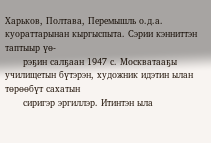Харьков, Полтава, Перемышль о.д.а. куораттарынан кыргыспыта. Сэрии кэнниттэн таптыыр үө-
      рэҕин салҕаан 1947 с. Москватааҕы училищетын бүтэрэн, художник идэтин ылан төрөөбүт сахатын
      сиригэр эргиллэр. Итинтэн ыла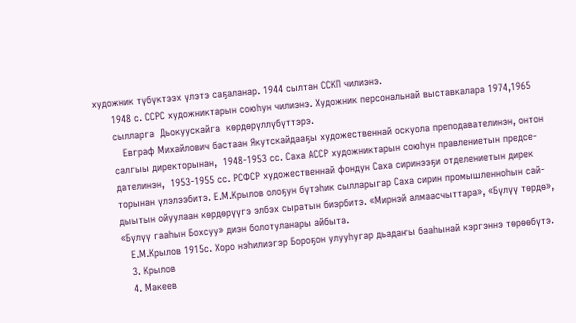художник түбүктээх үлэтэ саҕаланар. 1944 сылтан ССКП чилиэнэ.
      1948 с. ССРС художниктарын союһун чилиэнэ. Художник персональнай выставкалара 1974,1965
      сылларга  Дьокуускайга  көрдөрүллүбүттэрэ.
         Евграф Михайлович бастаан Якутскайдааҕы художественнай оскуола преподавателинэн, онтон
      салгыы директорынан,  1948-1953 сс. Саха АССР художниктарын союһун правлениетын предсе-
      дателинэн,  1953-1955 сс. РСФСР художественнай фондун Саха сиринээҕи отделениетын дирек
      торынан үлэлээбитэ. Е.М.Крылов олоҕун бүтэһик сылларыгар Саха сирин промышленноһын сай-
      дыытын ойуулаан көрдөрүүгэ элбэх сыратын биэрбитэ. «Мирнэй алмаасчыттара», «Бүлүү төрдө»,
      «Бүлүү гааһын Бохсуу» диэн болотуланары айбыта.
         Е.М.Крылов 1915с. Хоро нэһилиэгэр Бороҕон улууһугар дьадаҥы бааһынай кэргэннэ төрөөбүтэ.
         3. Крылов
         4. Макеев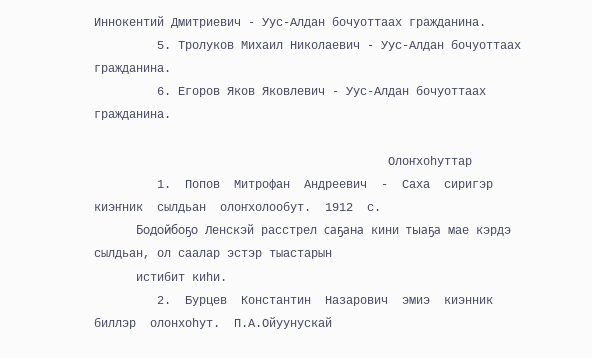Иннокентий Дмитриевич - Уус-Алдан бочуоттаах гражданина.
         5. Тролуков Михаил Николаевич - Уус-Алдан бочуоттаах гражданина.
         6. Егоров Яков Яковлевич - Уус-Алдан бочуоттаах гражданина.

                                          Олоҥхоһуттар
         1.  Попов  Митрофан  Андреевич  -  Саха  сиригэр  киэҥник  сылдьан  олоҥхолообут.  1912  с.
      Бодойбоҕо Ленскэй расстрел саҕана кини тыаҕа мае кэрдэ сылдьан, ол саалар эстэр тыастарын
      истибит киһи.
         2.  Бурцев  Константин  Назарович  эмиэ  киэнник  биллэр  олонхоһут.  П.А.Ойуунускай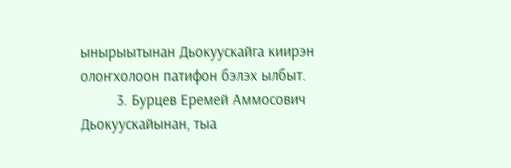ынырыытынан Дьокуускайга киирэн олоҥхолоон патифон бэлэх ылбыт.
         3. Бурцев Еремей Аммосович Дьокуускайынан, тыа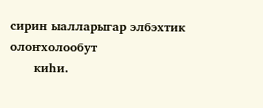сирин ыалларыгар элбэхтик олоҥхолообут
      киһи.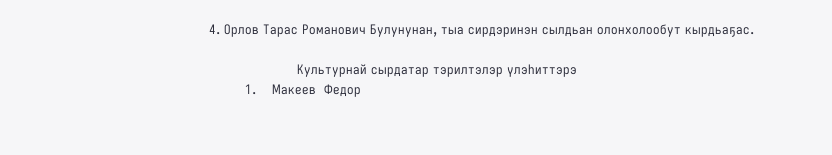4. Орлов Тарас Романович Булунунан, тыа сирдэринэн сылдьан олонхолообут кырдьаҕас.

                      Культурнай сырдатар тэрилтэлэр үлэһиттэрэ
         1.    Макеев  Федор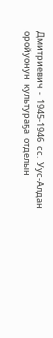Дмитриевич  -  1945-1946  сс.  Уус-Алдан  оройуонун  культураҕа  отделын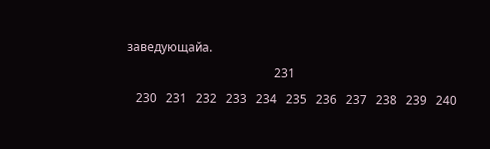заведующайа.
                                                 231
   230   231   232   233   234   235   236   237   238   239   240